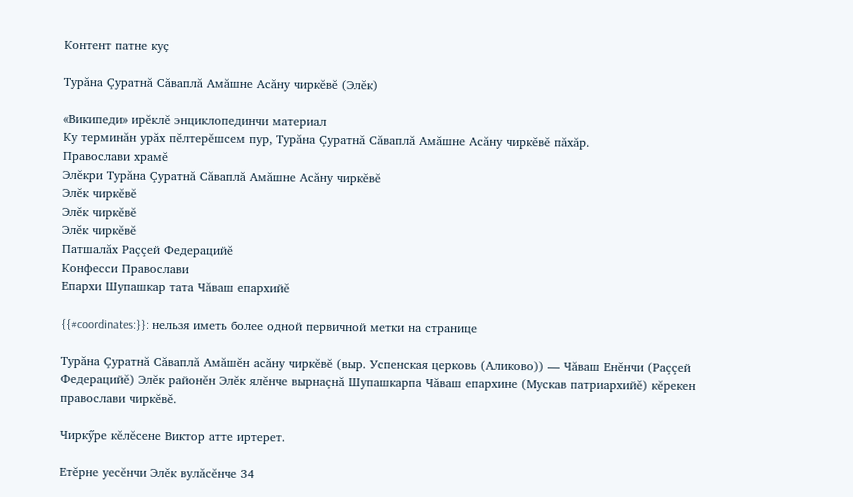Контент патне куҫ

Турăна Çуратнă Сăваплă Амăшне Асăну чиркĕвĕ (Элĕк)

«Википеди» ирĕклĕ энциклопединчи материал
Ку терминăн урăх пĕлтерĕшсем пур, Турăна Çуратнă Сăваплă Амăшне Асăну чиркĕвĕ пăхăр.
Православи храмĕ
Элĕкри Турăна Çуратнă Сăваплă Амăшне Асăну чиркĕвĕ
Элĕк чиркĕвĕ
Элĕк чиркĕвĕ
Элĕк чиркĕвĕ
Патшалăх Раççей Федерацийĕ
Конфесси Православи
Епархи Шупашкар тата Чăваш епархийĕ

{{#coordinates:}}: нельзя иметь более одной первичной метки на странице

Турăна Çуратнă Сăваплă Амăшĕн асăну чиркĕвĕ (выр. Успенская церковь (Аликово)) — Чăваш Енĕнчи (Раççей Федерацийĕ) Элĕк районĕн Элĕк ялĕнче вырнаçнă Шупашкарпа Чăваш епархине (Мускав патриархийĕ) кĕрекен православи чиркĕвĕ.

Чиркӳре кĕлĕсене Виктор атте иртерет.

Етĕрне уесĕнчи Элĕк вулăсĕнче 34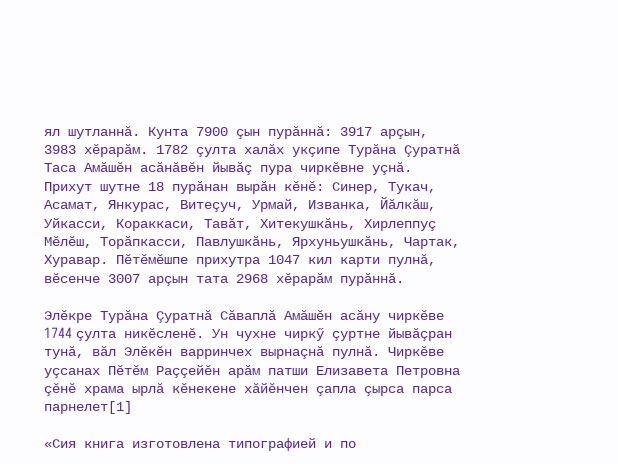ял шутланнă. Кунта 7900 çын пурăннă: 3917 арçын, 3983 хĕрарăм. 1782 çулта халăх укçипе Турăна Çуратнă Таса Амăшĕн асăнăвĕн йывăç пура чиркĕвне уçнă. Прихут шутне 18 пурăнан вырăн кĕнĕ: Синер, Тукач, Асамат, Янкурас, Витеçуч, Урмай, Изванка, Йăлкăш, Уйкасси, Кораккаси, Тавăт, Хитекушкăнь, Хирлеппуç Мĕлĕш, Торăпкасси, Павлушкăнь, Ярхуньушкăнь, Чартак, Хуравар. Пĕтĕмĕшпе прихутра 1047 кил карти пулнă, вĕсенче 3007 арçын тата 2968 хĕрарăм пурăннă.

Элĕкре Турăна Çуратнă Сăваплă Амăшĕн асăну чиркĕве 1744 çулта никĕсленĕ. Ун чухне чиркӳ çуртне йывăçран тунă, вăл Элĕкĕн варринчех вырнаçнă пулнă. Чиркĕве уçсанах Пĕтĕм Раççейĕн арăм патши Елизавета Петровна çĕнĕ храма ырлă кĕнекене хăйĕнчен çапла çырса парса парнелет[1]

«Сия книга изготовлена типографией и по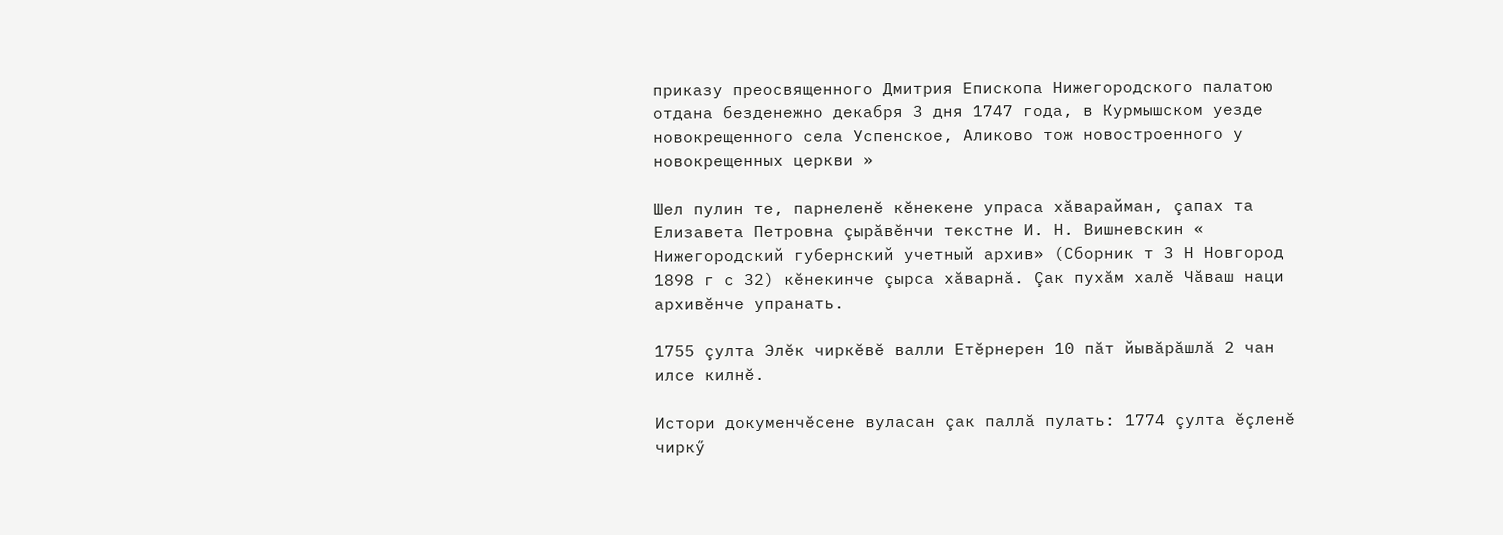приказу преосвященного Дмитрия Епископа Нижегородского палатою отдана безденежно декабря 3 дня 1747 года, в Курмышском уезде новокрещенного села Успенское, Аликово тож новостроенного у новокрещенных церкви »

Шел пулин те, парнеленĕ кĕнекене упраса хăварайман, çапах та Елизавета Петровна çырăвĕнчи текстне И. Н. Вишневскин « Нижегородский губернский учетный архив» (Сборник т 3 Н Новгород 1898 г с 32) кĕнекинче çырса хăварнă. Çак пухăм халĕ Чăваш наци архивĕнче упранать.

1755 çулта Элĕк чиркĕвĕ валли Етĕрнерен 10 пăт йывăрăшлă 2 чан илсе килнĕ.

Истори докуменчĕсене вуласан çак паллă пулать: 1774 çулта ĕçленĕ чиркӳ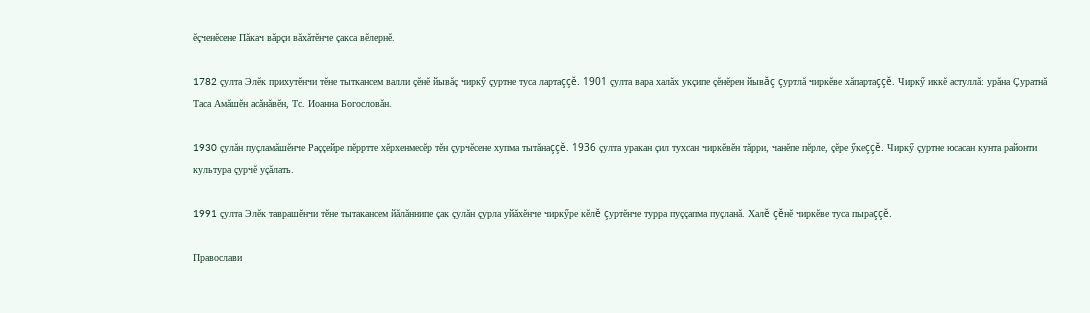ĕçченĕсене Пăкач вăрçи вăхăтĕнче çакса вĕлернĕ.

1782 çулта Элĕк прихутĕнчи тĕне тыткансем валли çĕнĕ йывăç чиркӳ çуртне туса лартаççĕ. 1901 çулта вара халăх укçипе çĕнĕрен йывăç çуртлă чиркĕве хăпартаççĕ. Чиркӳ иккĕ астуллă: урăна Çуратнă Таса Амăшĕн асăнăвĕн, Тс. Иоанна Богословăн.

1930 çулăн пуçламăшĕнче Раççейре пĕрртте хĕрхенмесĕр тĕн çурчĕсене хупма тытăнаççĕ. 1936 çулта уракан çил тухсан чиркĕвĕн тăрри, чанĕпе пĕрле, çĕре ӳкеççĕ. Чиркӳ çуртне юсасан кунта районти культура çурчĕ уçăлать.

1991 çулта Элĕк таврашĕнчи тĕне тытакансем йăлăннипе çак çулăн çурла уйăхĕнче чиркӳре кĕлĕ çуртĕнче турра пуççапма пуçланă. Халĕ çĕнĕ чиркĕве туса пыраççĕ.

Православи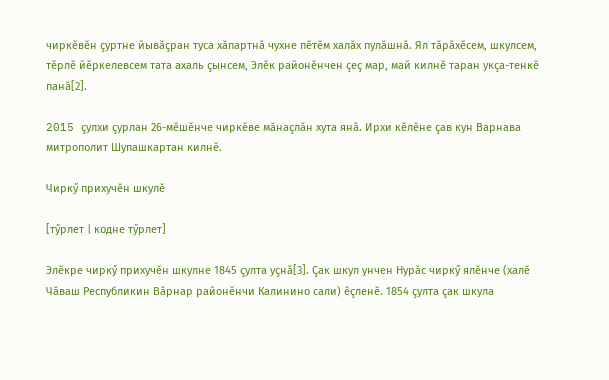чиркĕвĕн çуртне йывăçран туса хăпартнă чухне пĕтĕм халăх пулăшнă. Ял тăрăхĕсем, шкулсем, тĕрлĕ йĕркелевсем тата ахаль çынсем, Элĕк районĕнчен çеç мар, май килнĕ таран укçа-тенкĕ панă[2].

2015 çулхи çурлан 26-мĕшĕнче чиркĕве мăнаçлăн хута янă. Ирхи кĕлĕне çав кун Варнава митрополит Шупашкартан килнĕ.

Чиркӳ прихучĕн шкулĕ

[тӳрлет | кодне тӳрлет]

Элĕкре чиркӳ прихучĕн шкулне 1845 çулта уçнă[3]. Çак шкул унчен Нурăс чиркӳ ялĕнче (халĕ Чăваш Республикин Вăрнар районĕнчи Калинино сали) ĕçленĕ. 1854 çулта çак шкула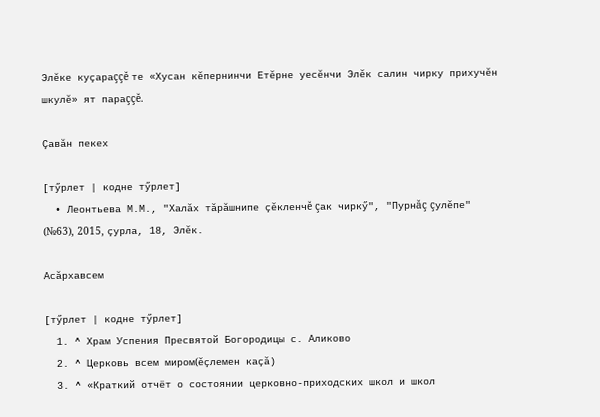Элĕке куçараççĕ те «Хусан кĕпернинчи Етĕрне уесĕнчи Элĕк салин чирку прихучĕн шкулĕ» ят параççĕ.

Çавăн пекех

[тӳрлет | кодне тӳрлет]
  • Леонтьева М.М., "Халăх тăрăшнипе çĕкленчĕ çак чиркӳ", "Пурнăç çулĕпе" (№63), 2015, çурла, 18, Элĕк.

Асăрхавсем

[тӳрлет | кодне тӳрлет]
  1. ^ Храм Успения Пресвятой Богородицы с. Аликово
  2. ^ Церковь всем миром(ĕçлемен каçă)
  3. ^ «Краткий отчёт о состоянии церковно-приходских школ и школ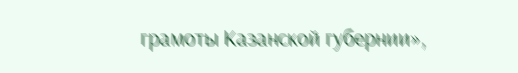грамоты Казанской губернии»,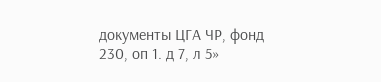документы ЦГА ЧР, фонд 230, оп 1. д 7, л 5»